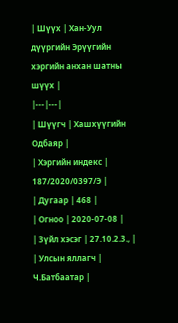| Шүүх | Хан-Уул дүүргийн Эрүүгийн хэргийн анхан шатны шүүх |
|---|---|
| Шүүгч | Хашхүүгийн Одбаяр |
| Хэргийн индекс | 187/2020/0397/Э |
| Дугаар | 468 |
| Огноо | 2020-07-08 |
| Зүйл хэсэг | 27.10.2.3., |
| Улсын яллагч | Ч.Батбаатар |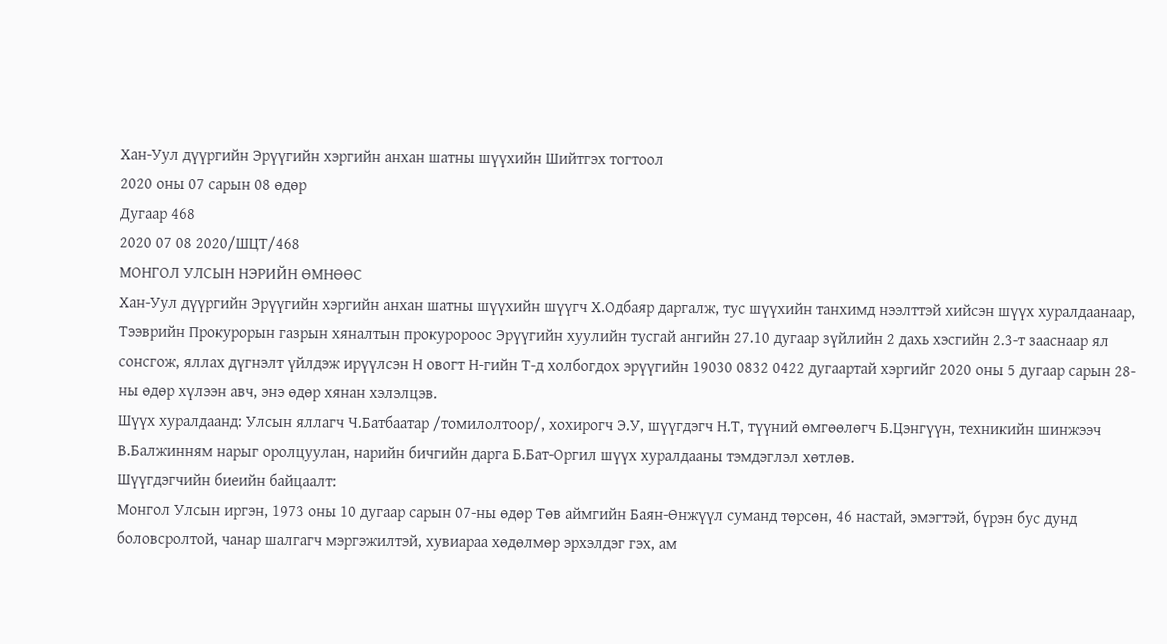Хан-Уул дүүргийн Эрүүгийн хэргийн анхан шатны шүүхийн Шийтгэх тогтоол
2020 оны 07 сарын 08 өдөр
Дугаар 468
2020 07 08 2020/ШЦТ/468
МОНГОЛ УЛСЫН НЭРИЙН ӨМНӨӨС
Хан-Уул дүүргийн Эрүүгийн хэргийн анхан шатны шүүхийн шүүгч Х.Одбаяр даргалж, тус шүүхийн танхимд нээлттэй хийсэн шүүх хуралдаанаар,
Тээврийн Прокурорын газрын хяналтын прокуророос Эрүүгийн хуулийн тусгай ангийн 27.10 дугаар зүйлийн 2 дахь хэсгийн 2.3-т зааснаар ял сонсгож, яллах дүгнэлт үйлдэж ирүүлсэн Н овогт Н-гийн Т-д холбогдох эрүүгийн 19030 0832 0422 дугаартай хэргийг 2020 оны 5 дугаар сарын 28-ны өдөр хүлээн авч, энэ өдөр хянан хэлэлцэв.
Шүүх хуралдаанд: Улсын яллагч Ч.Батбаатар /томилолтоор/, хохирогч Э.У, шүүгдэгч Н.Т, түүний өмгөөлөгч Б.Цэнгүүн, техникийн шинжээч В.Балжинням нарыг оролцуулан, нарийн бичгийн дарга Б.Бат-Оргил шүүх хуралдааны тэмдэглэл хөтлөв.
Шүүгдэгчийн биеийн байцаалт:
Монгол Улсын иргэн, 1973 оны 10 дугаар сарын 07-ны өдөр Төв аймгийн Баян-Өнжүүл суманд төрсөн, 46 настай, эмэгтэй, бүрэн бус дунд боловсролтой, чанар шалгагч мэргэжилтэй, хувиараа хөдөлмөр эрхэлдэг гэх, ам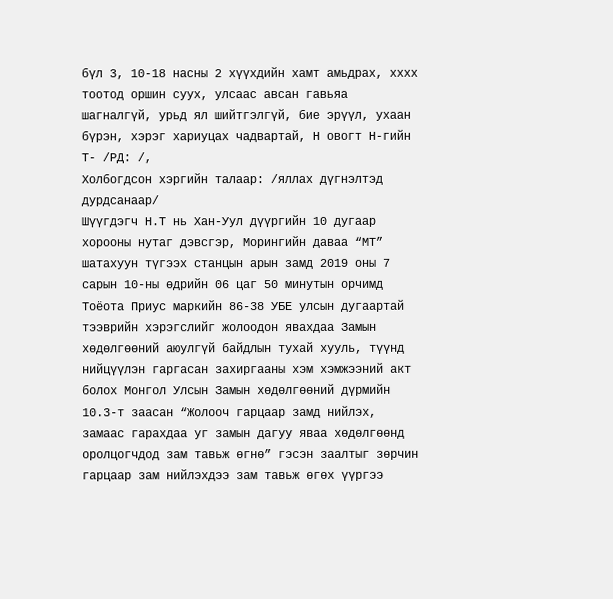бүл 3, 10-18 насны 2 хүүхдийн хамт амьдрах, хххх тоотод оршин суух, улсаас авсан гавьяа шагналгүй, урьд ял шийтгэлгүй, бие эрүүл, ухаан бүрэн, хэрэг хариуцах чадвартай, Н овогт Н-гийн Т- /РД: /,
Холбогдсон хэргийн талаар: /яллах дүгнэлтэд дурдсанаар/
Шүүгдэгч Н.Т нь Хан-Уул дүүргийн 10 дугаар хорооны нутаг дэвсгэр, Морингийн даваа “МТ” шатахуун түгээх станцын арын замд 2019 оны 7 сарын 10-ны өдрийн 06 цаг 50 минутын орчимд Тоёота Приус маркийн 86-38 УБЕ улсын дугаартай тээврийн хэрэгслийг жолоодон явахдаа Замын хөдөлгөөний аюулгүй байдлын тухай хууль, түүнд нийцүүлэн гаргасан захиргааны хэм хэмжээний акт болох Монгол Улсын Замын хөдөлгөөний дүрмийн 10.3-т заасан “Жолооч гарцаар замд нийлэх, замаас гарахдаа уг замын дагуу яваа хөдөлгөөнд оролцогчдод зам тавьж өгнө” гэсэн заалтыг зөрчин гарцаар зам нийлэхдээ зам тавьж өгөх үүргээ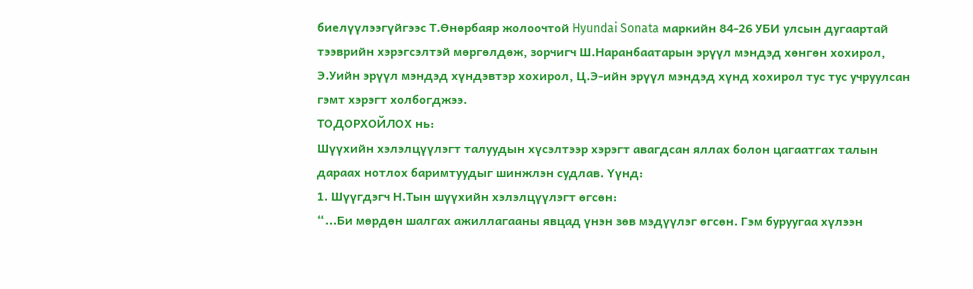биелүүлээгүйгээс Т.Өнөрбаяр жолоочтой Hyundai Sonata маркийн 84-26 УБИ улсын дугаартай тээврийн хэрэгсэлтэй мөргөлдөж, зорчигч Ш.Наранбаатарын эрүүл мэндэд хөнгөн хохирол, Э.Уийн эрүүл мэндэд хүндэвтэр хохирол, Ц.Э-ийн эрүүл мэндэд хүнд хохирол тус тус учруулсан гэмт хэрэгт холбогджээ.
ТОДОРХОЙЛОХ нь:
Шүүхийн хэлэлцүүлэгт талуудын хүсэлтээр хэрэгт авагдсан яллах болон цагаатгах талын дараах нотлох баримтуудыг шинжлэн судлав. Үүнд:
1. Шүүгдэгч Н.Тын шүүхийн хэлэлцүүлэгт өгсөн:
“...Би мөрдөн шалгах ажиллагааны явцад үнэн зөв мэдүүлэг өгсөн. Гэм буруугаа хүлээн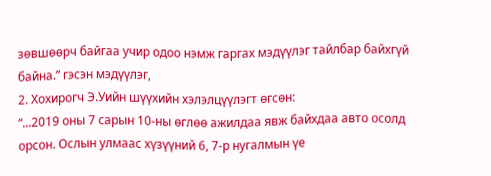зөвшөөрч байгаа учир одоо нэмж гаргах мэдүүлэг тайлбар байхгүй байна.” гэсэн мэдүүлэг,
2. Хохирогч Э.Уийн шүүхийн хэлэлцүүлэгт өгсөн:
“...2019 оны 7 сарын 10-ны өглөө ажилдаа явж байхдаа авто осолд орсон. Ослын улмаас хүзүүний 6, 7-р нугалмын үе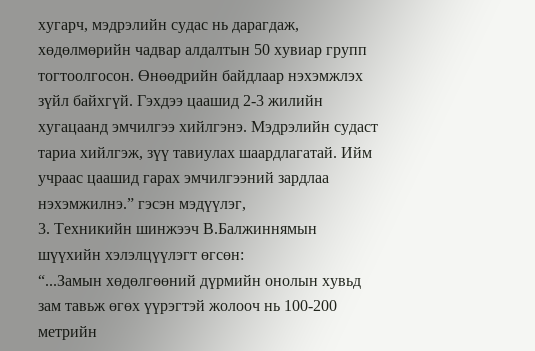хугарч, мэдрэлийн судас нь дарагдаж, хөдөлмөрийн чадвар алдалтын 50 хувиар групп тогтоолгосон. Өнөөдрийн байдлаар нэхэмжлэх зүйл байхгүй. Гэхдээ цаашид 2-3 жилийн хугацаанд эмчилгээ хийлгэнэ. Мэдрэлийн судаст тариа хийлгэж, зүү тавиулах шаардлагатай. Ийм учраас цаашид гарах эмчилгээний зардлаа нэхэмжилнэ.” гэсэн мэдүүлэг,
3. Техникийн шинжээч В.Балжиннямын шүүхийн хэлэлцүүлэгт өгсөн:
“...Замын хөдөлгөөний дүрмийн онолын хувьд зам тавьж өгөх үүрэгтэй жолооч нь 100-200 метрийн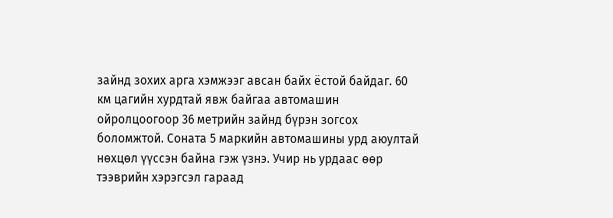зайнд зохих арга хэмжээг авсан байх ёстой байдаг. 60 км цагийн хурдтай явж байгаа автомашин ойролцоогоор 36 метрийн зайнд бүрэн зогсох боломжтой. Соната 5 маркийн автомашины урд аюултай нөхцөл үүссэн байна гэж үзнэ. Учир нь урдаас өөр тээврийн хэрэгсэл гараад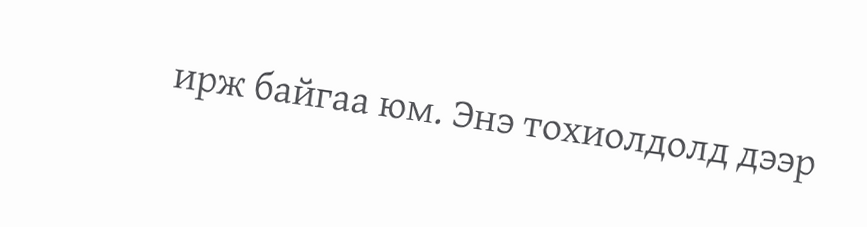ирж байгаа юм. Энэ тохиолдолд дээр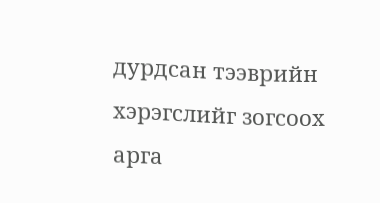дурдсан тээврийн хэрэгслийг зогсоох арга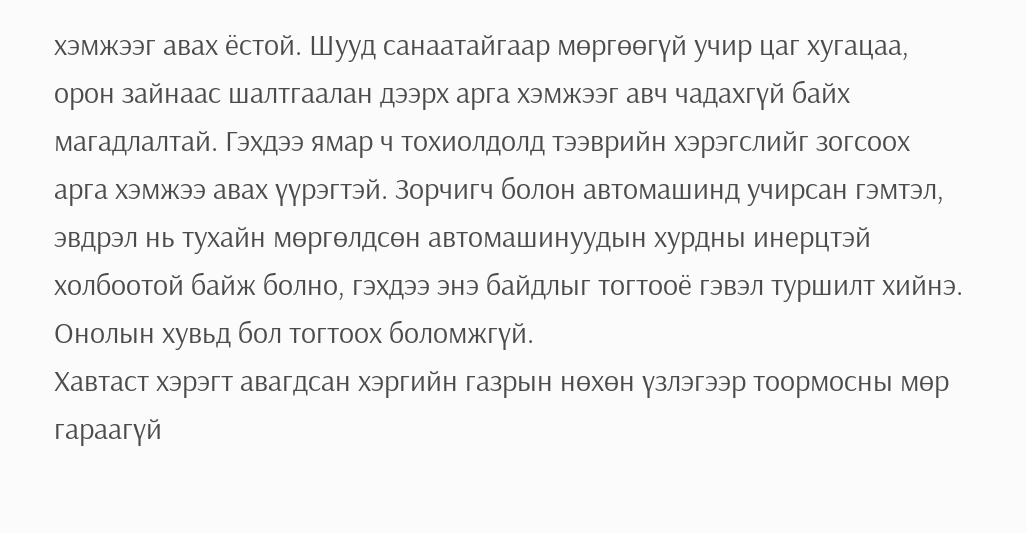хэмжээг авах ёстой. Шууд санаатайгаар мөргөөгүй учир цаг хугацаа, орон зайнаас шалтгаалан дээрх арга хэмжээг авч чадахгүй байх магадлалтай. Гэхдээ ямар ч тохиолдолд тээврийн хэрэгслийг зогсоох арга хэмжээ авах үүрэгтэй. Зорчигч болон автомашинд учирсан гэмтэл, эвдрэл нь тухайн мөргөлдсөн автомашинуудын хурдны инерцтэй холбоотой байж болно, гэхдээ энэ байдлыг тогтооё гэвэл туршилт хийнэ. Онолын хувьд бол тогтоох боломжгүй.
Хавтаст хэрэгт авагдсан хэргийн газрын нөхөн үзлэгээр тоормосны мөр гараагүй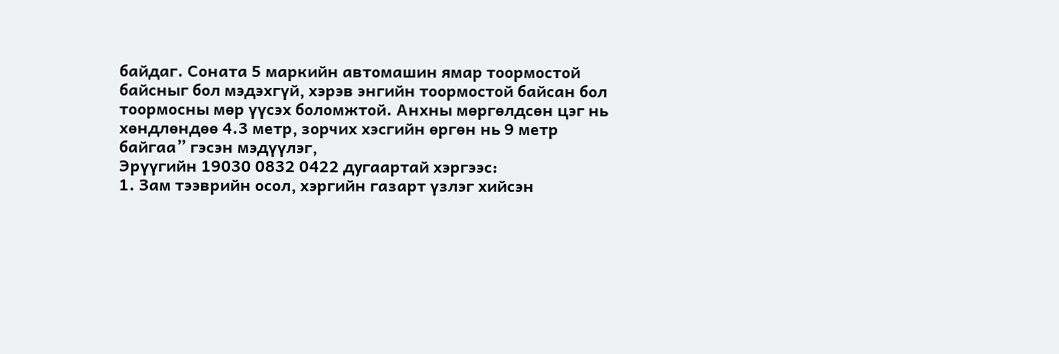байдаг. Соната 5 маркийн автомашин ямар тоормостой байсныг бол мэдэхгүй, хэрэв энгийн тоормостой байсан бол тоормосны мөр үүсэх боломжтой. Анхны мөргөлдсөн цэг нь хөндлөндөө 4.3 метр, зорчих хэсгийн өргөн нь 9 метр байгаа” гэсэн мэдүүлэг,
Эрүүгийн 19030 0832 0422 дугаартай хэргээс:
1. Зам тээврийн осол, хэргийн газарт үзлэг хийсэн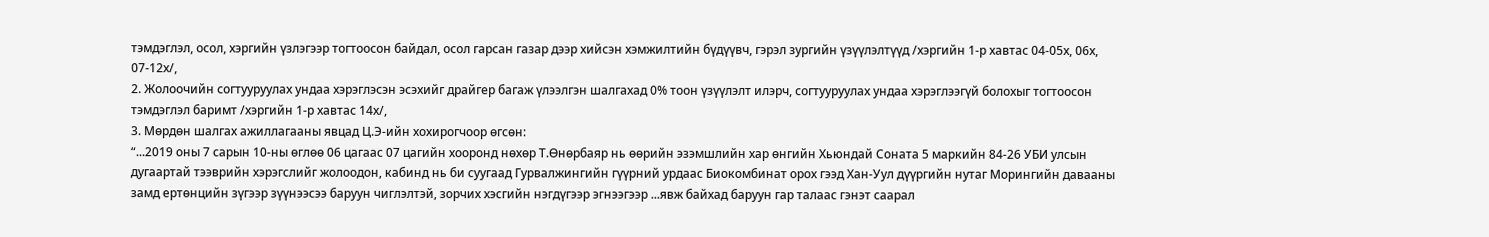тэмдэглэл, осол, хэргийн үзлэгээр тогтоосон байдал, осол гарсан газар дээр хийсэн хэмжилтийн бүдүүвч, гэрэл зургийн үзүүлэлтүүд /хэргийн 1-р хавтас 04-05х, 06х, 07-12х/,
2. Жолоочийн согтууруулах ундаа хэрэглэсэн эсэхийг драйгер багаж үлээлгэн шалгахад 0% тоон үзүүлэлт илэрч, согтууруулах ундаа хэрэглээгүй болохыг тогтоосон тэмдэглэл баримт /хэргийн 1-р хавтас 14х/,
3. Мөрдөн шалгах ажиллагааны явцад Ц.Э-ийн хохирогчоор өгсөн:
“...2019 оны 7 сарын 10-ны өглөө 06 цагаас 07 цагийн хооронд нөхөр Т.Өнөрбаяр нь өөрийн эзэмшлийн хар өнгийн Хьюндай Соната 5 маркийн 84-26 УБИ улсын дугаартай тээврийн хэрэгслийг жолоодон, кабинд нь би суугаад Гурвалжингийн гүүрний урдаас Биокомбинат орох гээд Хан-Уул дүүргийн нутаг Морингийн давааны замд ертөнцийн зүгээр зүүнээсээ баруун чиглэлтэй, зорчих хэсгийн нэгдүгээр эгнээгээр ...явж байхад баруун гар талаас гэнэт саарал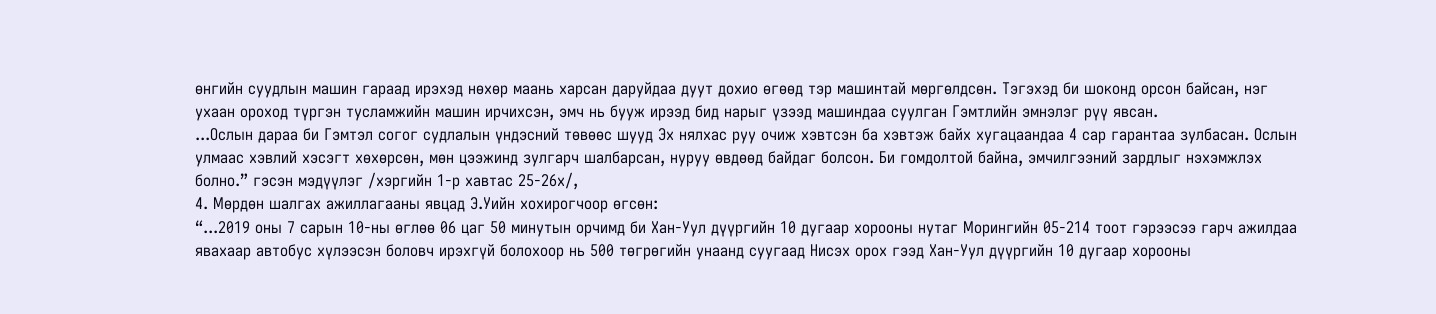өнгийн суудлын машин гараад ирэхэд нөхөр маань харсан даруйдаа дуут дохио өгөөд тэр машинтай мөргөлдсөн. Тэгэхэд би шоконд орсон байсан, нэг ухаан ороход түргэн тусламжийн машин ирчихсэн, эмч нь бууж ирээд бид нарыг үзээд машиндаа суулган Гэмтлийн эмнэлэг рүү явсан.
...Ослын дараа би Гэмтэл согог судлалын үндэсний төвөөс шууд Эх нялхас руу очиж хэвтсэн ба хэвтэж байх хугацаандаа 4 сар гарантаа зулбасан. Ослын улмаас хэвлий хэсэгт хөхөрсөн, мөн цээжинд зулгарч шалбарсан, нуруу өвдөөд байдаг болсон. Би гомдолтой байна, эмчилгээний зардлыг нэхэмжлэх болно.” гэсэн мэдүүлэг /хэргийн 1-р хавтас 25-26х/,
4. Мөрдөн шалгах ажиллагааны явцад Э.Уийн хохирогчоор өгсөн:
“...2019 оны 7 сарын 10-ны өглөө 06 цаг 50 минутын орчимд би Хан-Уул дүүргийн 10 дугаар хорооны нутаг Морингийн 05-214 тоот гэрээсээ гарч ажилдаа явахаар автобус хүлээсэн боловч ирэхгүй болохоор нь 500 төгрөгийн унаанд суугаад Нисэх орох гээд Хан-Уул дүүргийн 10 дугаар хорооны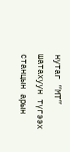нутаг “МТ” шатахуун түгээх станцын арын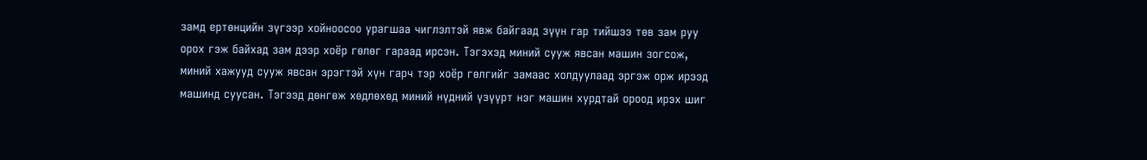замд ертөнцийн зүгээр хойноосоо урагшаа чиглэлтэй явж байгаад зүүн гар тийшээ төв зам руу орох гэж байхад зам дээр хоёр гөлөг гараад ирсэн. Тэгэхэд миний сууж явсан машин зогсож, миний хажууд сууж явсан эрэгтэй хүн гарч тэр хоёр гөлгийг замаас холдуулаад эргэж орж ирээд машинд суусан. Тэгээд дөнгөж хөдлөхөд миний нүдний үзүүрт нэг машин хурдтай ороод ирэх шиг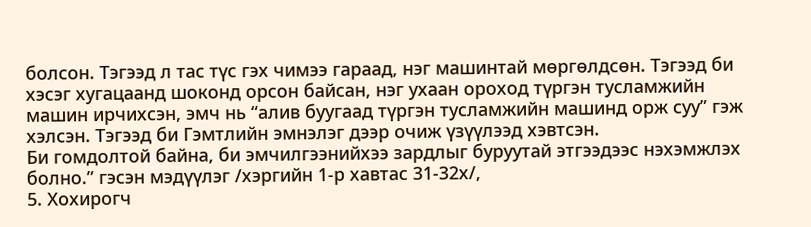болсон. Тэгээд л тас түс гэх чимээ гараад, нэг машинтай мөргөлдсөн. Тэгээд би хэсэг хугацаанд шоконд орсон байсан, нэг ухаан ороход түргэн тусламжийн машин ирчихсэн, эмч нь “алив буугаад түргэн тусламжийн машинд орж суу” гэж хэлсэн. Тэгээд би Гэмтлийн эмнэлэг дээр очиж үзүүлээд хэвтсэн.
Би гомдолтой байна, би эмчилгээнийхээ зардлыг буруутай этгээдээс нэхэмжлэх болно.” гэсэн мэдүүлэг /хэргийн 1-р хавтас 31-32х/,
5. Хохирогч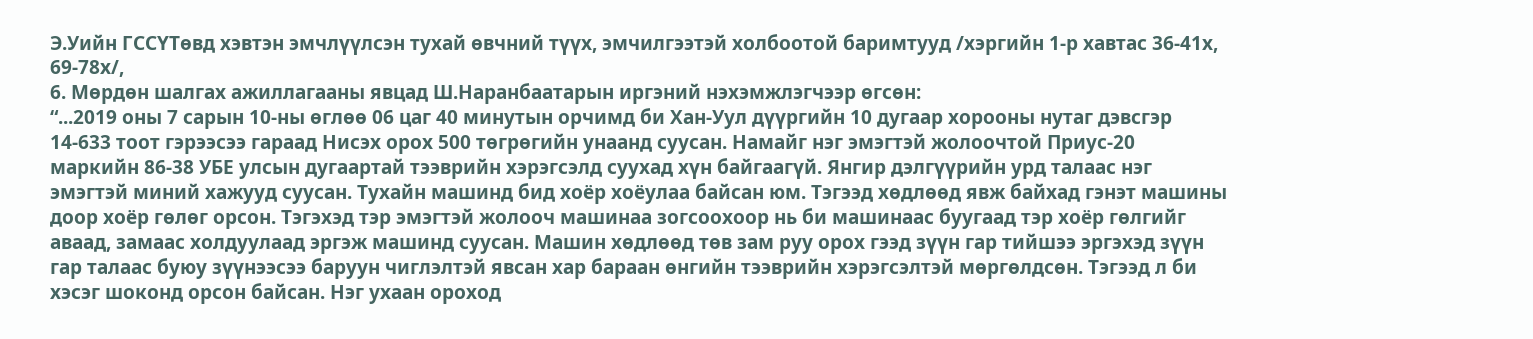Э.Уийн ГССҮТөвд хэвтэн эмчлүүлсэн тухай өвчний түүх, эмчилгээтэй холбоотой баримтууд /хэргийн 1-р хавтас 36-41х, 69-78х/,
6. Мөрдөн шалгах ажиллагааны явцад Ш.Наранбаатарын иргэний нэхэмжлэгчээр өгсөн:
“...2019 оны 7 сарын 10-ны өглөө 06 цаг 40 минутын орчимд би Хан-Уул дүүргийн 10 дугаар хорооны нутаг дэвсгэр 14-633 тоот гэрээсээ гараад Нисэх орох 500 төгрөгийн унаанд суусан. Намайг нэг эмэгтэй жолоочтой Приус-20 маркийн 86-38 УБЕ улсын дугаартай тээврийн хэрэгсэлд суухад хүн байгаагүй. Янгир дэлгүүрийн урд талаас нэг эмэгтэй миний хажууд суусан. Тухайн машинд бид хоёр хоёулаа байсан юм. Тэгээд хөдлөөд явж байхад гэнэт машины доор хоёр гөлөг орсон. Тэгэхэд тэр эмэгтэй жолооч машинаа зогсоохоор нь би машинаас буугаад тэр хоёр гөлгийг аваад, замаас холдуулаад эргэж машинд суусан. Машин хөдлөөд төв зам руу орох гээд зүүн гар тийшээ эргэхэд зүүн гар талаас буюу зүүнээсээ баруун чиглэлтэй явсан хар бараан өнгийн тээврийн хэрэгсэлтэй мөргөлдсөн. Тэгээд л би хэсэг шоконд орсон байсан. Нэг ухаан ороход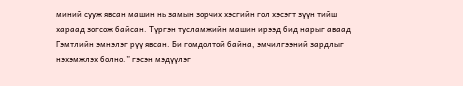миний сууж явсан машин нь замын зорчих хэсгийн гол хэсэгт зүүн тийш хараад зогсож байсан. Түргэн тусламжийн машин ирээд бид нарыг аваад Гэмтлийн эмнэлэг рүү явсан. Би гомдолтой байна, эмчилгээний зардлыг нэхэмжлэх болно.” гэсэн мэдүүлэг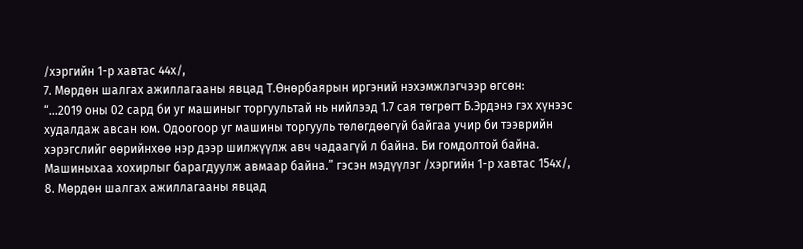/хэргийн 1-р хавтас 44х/,
7. Мөрдөн шалгах ажиллагааны явцад Т.Өнөрбаярын иргэний нэхэмжлэгчээр өгсөн:
“...2019 оны 02 сард би уг машиныг торгуультай нь нийлээд 1.7 сая төгрөгт Б.Эрдэнэ гэх хүнээс худалдаж авсан юм. Одоогоор уг машины торгууль төлөгдөөгүй байгаа учир би тээврийн хэрэгслийг өөрийнхөө нэр дээр шилжүүлж авч чадаагүй л байна. Би гомдолтой байна. Машиныхаа хохирлыг барагдуулж авмаар байна.” гэсэн мэдүүлэг /хэргийн 1-р хавтас 154х/,
8. Мөрдөн шалгах ажиллагааны явцад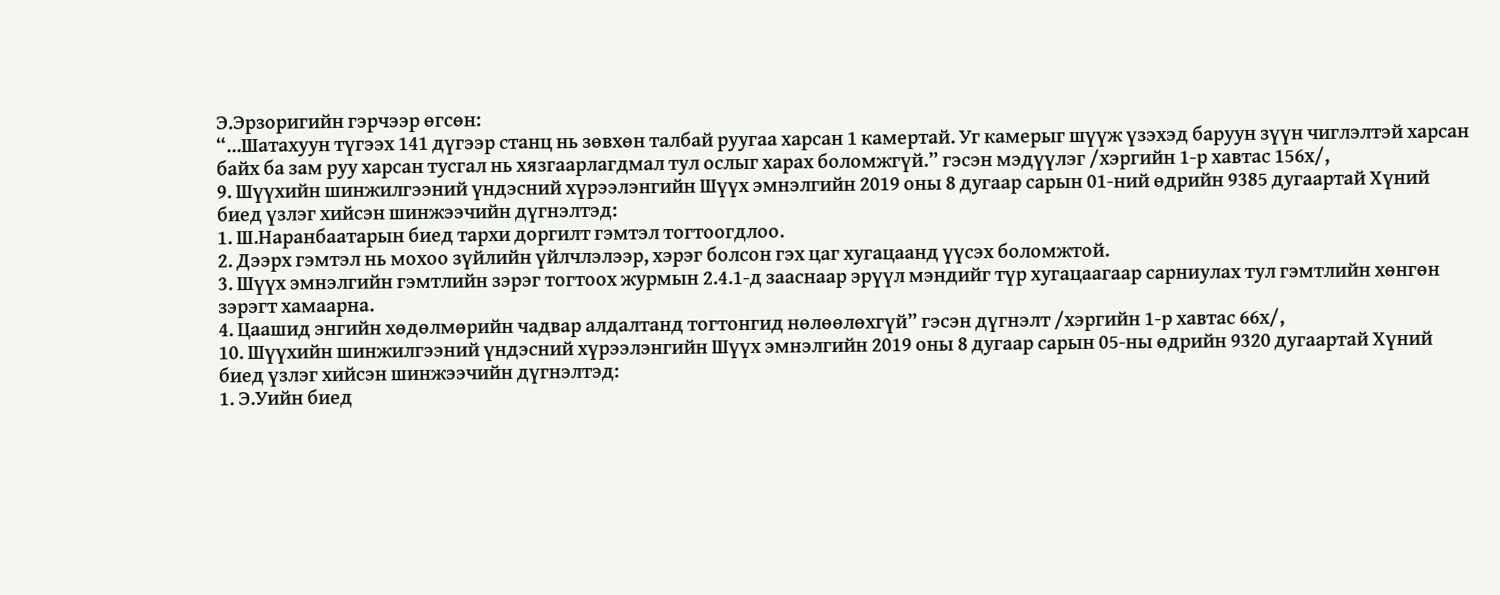Э.Эрзоригийн гэрчээр өгсөн:
“...Шатахуун түгээх 141 дүгээр станц нь зөвхөн талбай руугаа харсан 1 камертай. Уг камерыг шүүж үзэхэд баруун зүүн чиглэлтэй харсан байх ба зам руу харсан тусгал нь хязгаарлагдмал тул ослыг харах боломжгүй.” гэсэн мэдүүлэг /хэргийн 1-р хавтас 156х/,
9. Шүүхийн шинжилгээний үндэсний хүрээлэнгийн Шүүх эмнэлгийн 2019 оны 8 дугаар сарын 01-ний өдрийн 9385 дугаартай Хүний биед үзлэг хийсэн шинжээчийн дүгнэлтэд:
1. Ш.Наранбаатарын биед тархи доргилт гэмтэл тогтоогдлоо.
2. Дээрх гэмтэл нь мохоо зүйлийн үйлчлэлээр, хэрэг болсон гэх цаг хугацаанд үүсэх боломжтой.
3. Шүүх эмнэлгийн гэмтлийн зэрэг тогтоох журмын 2.4.1-д зааснаар эрүүл мэндийг түр хугацаагаар сарниулах тул гэмтлийн хөнгөн зэрэгт хамаарна.
4. Цаашид энгийн хөдөлмөрийн чадвар алдалтанд тогтонгид нөлөөлөхгүй” гэсэн дүгнэлт /хэргийн 1-р хавтас 66х/,
10. Шүүхийн шинжилгээний үндэсний хүрээлэнгийн Шүүх эмнэлгийн 2019 оны 8 дугаар сарын 05-ны өдрийн 9320 дугаартай Хүний биед үзлэг хийсэн шинжээчийн дүгнэлтэд:
1. Э.Уийн биед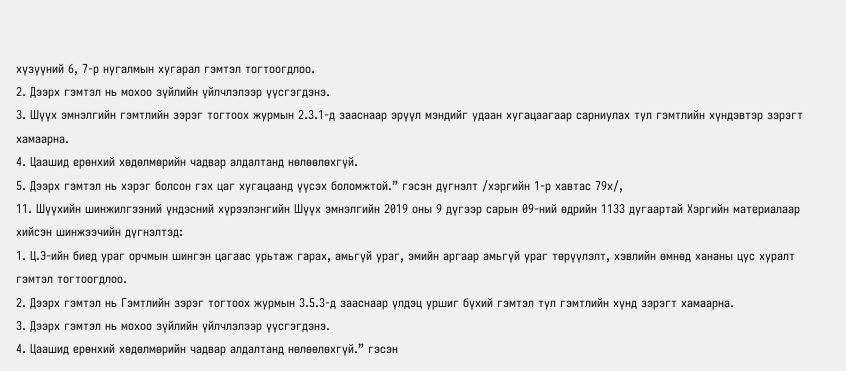хүзүүний 6, 7-р нугалмын хугарал гэмтэл тогтоогдлоо.
2. Дээрх гэмтэл нь мохоо зүйлийн үйлчлэлээр үүсгэгдэнэ.
3. Шүүх эмнэлгийн гэмтлийн зэрэг тогтоох журмын 2.3.1-д зааснаар эрүүл мэндийг удаан хугацаагаар сарниулах тул гэмтлийн хүндэвтэр зэрэгт хамаарна.
4. Цаашид ерөнхий хөдөлмөрийн чадвар алдалтанд нөлөөлөхгүй.
5. Дээрх гэмтэл нь хэрэг болсон гэх цаг хугацаанд үүсэх боломжтой.” гэсэн дүгнэлт /хэргийн 1-р хавтас 79х/,
11. Шүүхийн шинжилгээний үндэсний хүрээлэнгийн Шүүх эмнэлгийн 2019 оны 9 дүгээр сарын 09-ний өдрийн 1133 дугаартай Хэргийн материалаар хийсэн шинжээчийн дүгнэлтэд:
1. Ц.Э-ийн биед ураг орчмын шингэн цагаас урьтаж гарах, амьгүй ураг, эмийн аргаар амьгүй ураг төрүүлэлт, хэвлийн өмнөд хананы цус хуралт гэмтэл тогтоогдлоо.
2. Дээрх гэмтэл нь Гэмтлийн зэрэг тогтоох журмын 3.5.3-д зааснаар үлдэц уршиг бүхий гэмтэл тул гэмтлийн хүнд зэрэгт хамаарна.
3. Дээрх гэмтэл нь мохоо зүйлийн үйлчлэлээр үүсгэгдэнэ.
4. Цаашид ерөнхий хөдөлмөрийн чадвар алдалтанд нөлөөлөхгүй.” гэсэн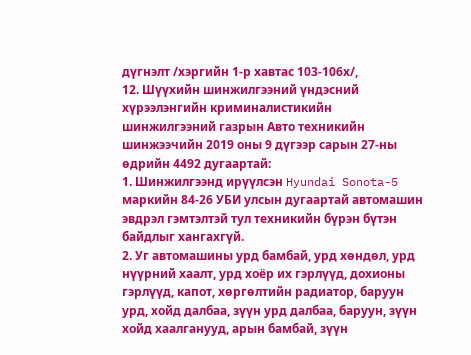дүгнэлт /хэргийн 1-р хавтас 103-106х/,
12. Шүүхийн шинжилгээний үндэсний хүрээлэнгийн криминалистикийн шинжилгээний газрын Авто техникийн шинжээчийн 2019 оны 9 дүгээр сарын 27-ны өдрийн 4492 дугаартай:
1. Шинжилгээнд ирүүлсэн Hyundai Sonota-5 маркийн 84-26 УБИ улсын дугаартай автомашин эвдрэл гэмтэлтэй тул техникийн бүрэн бүтэн байдлыг хангахгүй.
2. Уг автомашины урд бамбай, урд хөндөл, урд нүүрний хаалт, урд хоёр их гэрлүүд, дохионы гэрлүүд, капот, хөргөлтийн радиатор, баруун урд, хойд далбаа, зүүн урд далбаа, баруун, зүүн хойд хаалганууд, арын бамбай, зүүн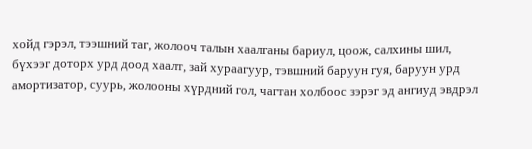хойд гэрэл, тээшний таг, жолооч талын хаалганы бариул, цоож, салхины шил, бүхээг доторх урд доод хаалт, зай хураагуур, тэвшний баруун гуя, баруун урд амортизатор, суурь, жолооны хүрдний гол, чагтан холбоос зэрэг эд ангиуд эвдрэл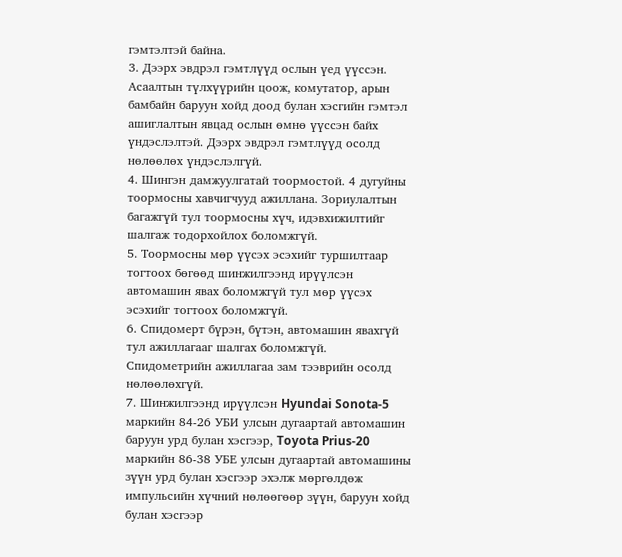гэмтэлтэй байна.
3. Дээрх эвдрэл гэмтлүүд ослын үед үүссэн. Асаалтын түлхүүрийн цоож, комутатор, арын бамбайн баруун хойд доод булан хэсгийн гэмтэл ашиглалтын явцад ослын өмнө үүссэн байх үндэслэлтэй. Дээрх эвдрэл гэмтлүүд осолд нөлөөлөх үндэслэлгүй.
4. Шингэн дамжуулгатай тоормостой. 4 дугуйны тоормосны хавчигчууд ажиллана. Зориулалтын багажгүй тул тоормосны хүч, идэвхижилтийг шалгаж тодорхойлох боломжгүй.
5. Тоормосны мөр үүсэх эсэхийг туршилтаар тогтоох бөгөөд шинжилгээнд ирүүлсэн автомашин явах боломжгүй тул мөр үүсэх эсэхийг тогтоох боломжгүй.
6. Спидомерт бүрэн, бүтэн, автомашин явахгүй тул ажиллагааг шалгах боломжгүй. Спидометрийн ажиллагаа зам тээврийн осолд нөлөөлөхгүй.
7. Шинжилгээнд ирүүлсэн Hyundai Sonota-5 маркийн 84-26 УБИ улсын дугаартай автомашин баруун урд булан хэсгээр, Toyota Prius-20 маркийн 86-38 УБЕ улсын дугаартай автомашины зүүн урд булан хэсгээр эхэлж мөргөлдөж импульсийн хүчний нөлөөгөөр зүүн, баруун хойд булан хэсгээр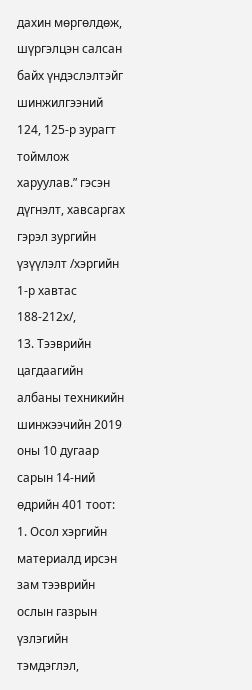дахин мөргөлдөж, шүргэлцэн салсан байх үндэслэлтэйг шинжилгээний 124, 125-р зурагт тоймлож харуулав.” гэсэн дүгнэлт, хавсаргах гэрэл зургийн үзүүлэлт /хэргийн 1-р хавтас 188-212х/,
13. Тээврийн цагдаагийн албаны техникийн шинжээчийн 2019 оны 10 дугаар сарын 14-ний өдрийн 401 тоот:
1. Осол хэргийн материалд ирсэн зам тээврийн ослын газрын үзлэгийн тэмдэглэл,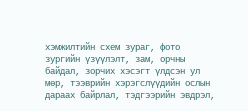хэмжилтийн схем зураг, фото зургийн үзүүлэлт, зам, орчны байдал, зорчих хэсэгт үлдсэн ул мөр, тээврийн хэрэгслүүдийн ослын дараах байрлал, тэдгээрийн эвдрэл,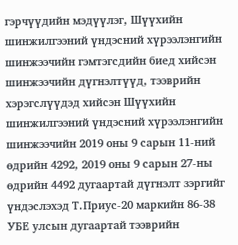гэрчүүдийн мэдүүлэг, Шүүхийн шинжилгээний үндэсний хүрээлэнгийн шинжээчийн гэмтэгсдийн биед хийсэн шинжээчийн дүгнэлтүүд, тээврийн хэрэгслүүдэд хийсэн Шүүхийн шинжилгээний үндэсний хүрээлэнгийн шинжээчийн 2019 оны 9 сарын 11-ний өдрийн 4292, 2019 оны 9 сарын 27-ны өдрийн 4492 дугаартай дүгнэлт зэргийг үндэслэхэд Т.Приус-20 маркийн 86-38 УБЕ улсын дугаартай тээврийн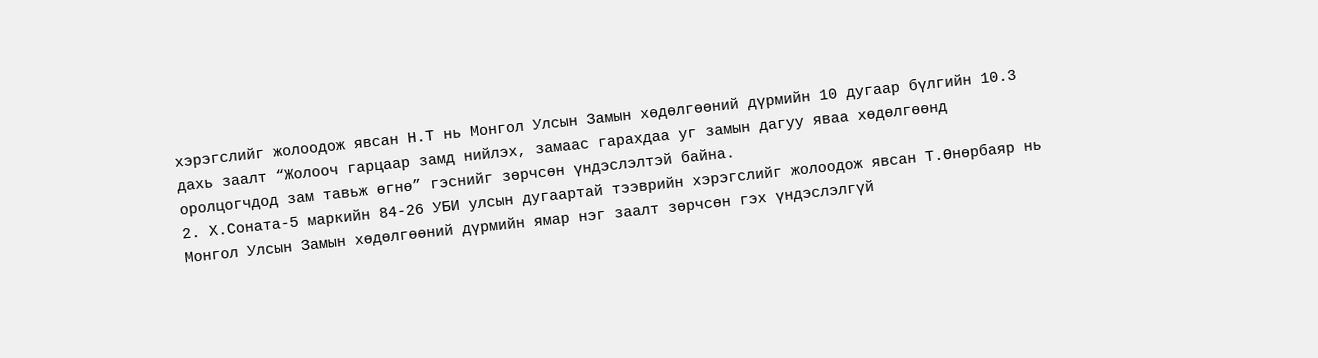хэрэгслийг жолоодож явсан Н.Т нь Монгол Улсын Замын хөдөлгөөний дүрмийн 10 дугаар бүлгийн 10.3 дахь заалт “Жолооч гарцаар замд нийлэх, замаас гарахдаа уг замын дагуу яваа хөдөлгөөнд оролцогчдод зам тавьж өгнө” гэснийг зөрчсөн үндэслэлтэй байна.
2. Х.Соната-5 маркийн 84-26 УБИ улсын дугаартай тээврийн хэрэгслийг жолоодож явсан Т.Өнөрбаяр нь Монгол Улсын Замын хөдөлгөөний дүрмийн ямар нэг заалт зөрчсөн гэх үндэслэлгүй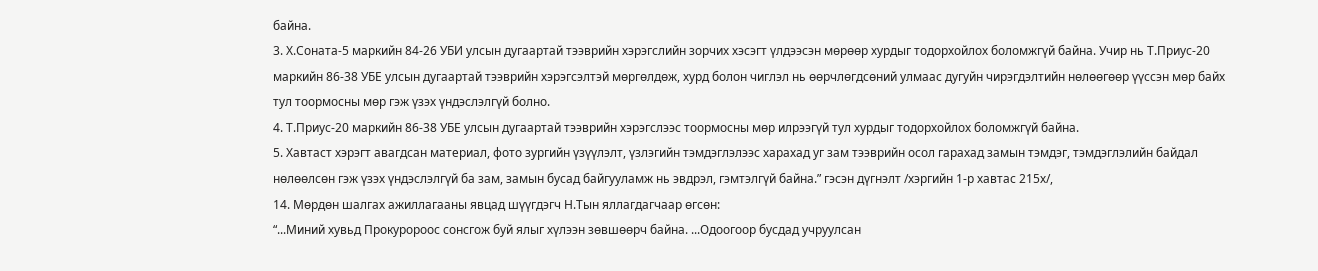байна.
3. Х.Соната-5 маркийн 84-26 УБИ улсын дугаартай тээврийн хэрэгслийн зорчих хэсэгт үлдээсэн мөрөөр хурдыг тодорхойлох боломжгүй байна. Учир нь Т.Приус-20 маркийн 86-38 УБЕ улсын дугаартай тээврийн хэрэгсэлтэй мөргөлдөж, хурд болон чиглэл нь өөрчлөгдсөний улмаас дугуйн чирэгдэлтийн нөлөөгөөр үүссэн мөр байх тул тоормосны мөр гэж үзэх үндэслэлгүй болно.
4. Т.Приус-20 маркийн 86-38 УБЕ улсын дугаартай тээврийн хэрэгслээс тоормосны мөр илрээгүй тул хурдыг тодорхойлох боломжгүй байна.
5. Хавтаст хэрэгт авагдсан материал, фото зургийн үзүүлэлт, үзлэгийн тэмдэглэлээс харахад уг зам тээврийн осол гарахад замын тэмдэг, тэмдэглэлийн байдал нөлөөлсөн гэж үзэх үндэслэлгүй ба зам, замын бусад байгууламж нь эвдрэл, гэмтэлгүй байна.” гэсэн дүгнэлт /хэргийн 1-р хавтас 215х/,
14. Мөрдөн шалгах ажиллагааны явцад шүүгдэгч Н.Тын яллагдагчаар өгсөн:
“...Миний хувьд Прокуророос сонсгож буй ялыг хүлээн зөвшөөрч байна. ...Одоогоор бусдад учруулсан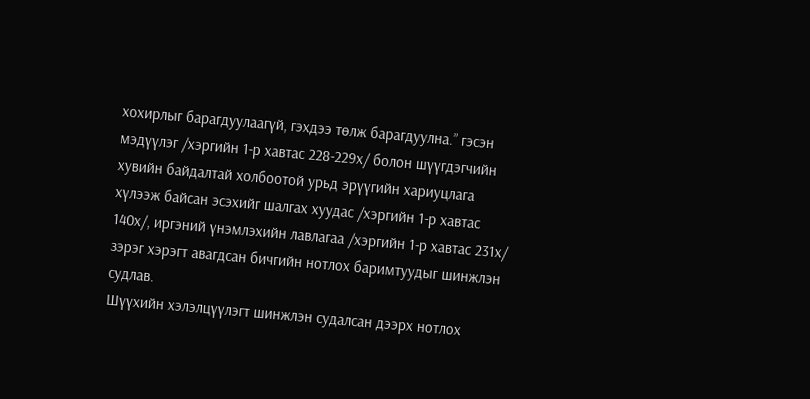хохирлыг барагдуулаагүй, гэхдээ төлж барагдуулна.” гэсэн мэдүүлэг /хэргийн 1-р хавтас 228-229х/ болон шүүгдэгчийн хувийн байдалтай холбоотой урьд эрүүгийн хариуцлага хүлээж байсан эсэхийг шалгах хуудас /хэргийн 1-р хавтас 140х/, иргэний үнэмлэхийн лавлагаа /хэргийн 1-р хавтас 231х/ зэрэг хэрэгт авагдсан бичгийн нотлох баримтуудыг шинжлэн судлав.
Шүүхийн хэлэлцүүлэгт шинжлэн судалсан дээрх нотлох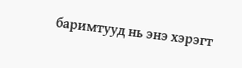баримтууд нь энэ хэрэгт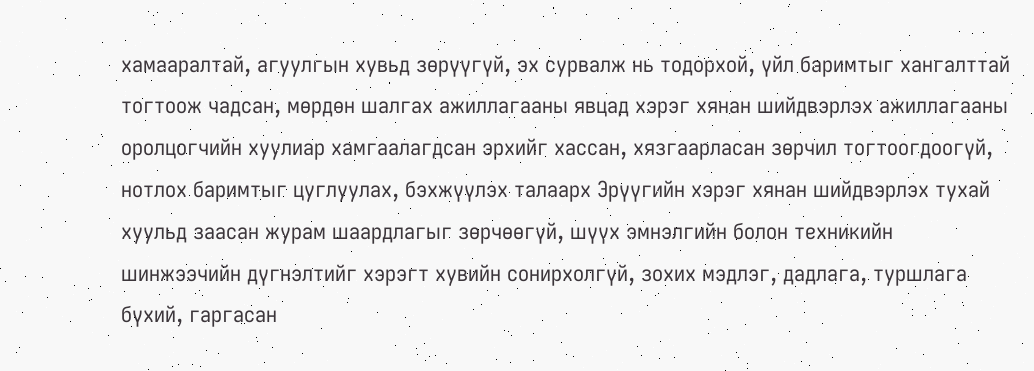хамааралтай, агуулгын хувьд зөрүүгүй, эх сурвалж нь тодорхой, үйл баримтыг хангалттай тогтоож чадсан, мөрдөн шалгах ажиллагааны явцад хэрэг хянан шийдвэрлэх ажиллагааны оролцогчийн хуулиар хамгаалагдсан эрхийг хассан, хязгаарласан зөрчил тогтоогдоогүй, нотлох баримтыг цуглуулах, бэхжүүлэх талаарх Эрүүгийн хэрэг хянан шийдвэрлэх тухай хуульд заасан журам шаардлагыг зөрчөөгүй, шүүх эмнэлгийн болон техникийн шинжээчийн дүгнэлтийг хэрэгт хувийн сонирхолгүй, зохих мэдлэг, дадлага, туршлага бүхий, гаргасан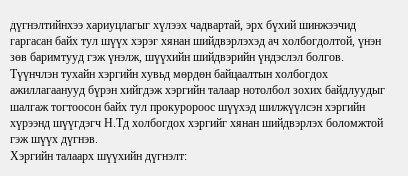дүгнэлтийнхээ хариуцлагыг хүлээх чадвартай, эрх бүхий шинжээчид гаргасан байх тул шүүх хэрэг хянан шийдвэрлэхэд ач холбогдолтой, үнэн зөв баримтууд гэж үнэлж, шүүхийн шийдвэрийн үндэслэл болгов.
Түүнчлэн тухайн хэргийн хувьд мөрдөн байцаалтын холбогдох ажиллагаанууд бүрэн хийгдэж хэргийн талаар нотолбол зохих байдлуудыг шалгаж тогтоосон байх тул прокуророос шүүхэд шилжүүлсэн хэргийн хүрээнд шүүгдэгч Н.Тд холбогдох хэргийг хянан шийдвэрлэх боломжтой гэж шүүх дүгнэв.
Хэргийн талаарх шүүхийн дүгнэлт: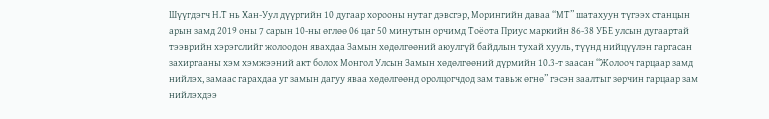Шүүгдэгч Н.Т нь Хан-Уул дүүргийн 10 дугаар хорооны нутаг дэвсгэр, Морингийн даваа “МТ” шатахуун түгээх станцын арын замд 2019 оны 7 сарын 10-ны өглөө 06 цаг 50 минутын орчимд Тоёота Приус маркийн 86-38 УБЕ улсын дугаартай тээврийн хэрэгслийг жолоодон явахдаа Замын хөдөлгөөний аюулгүй байдлын тухай хууль, түүнд нийцүүлэн гаргасан захиргааны хэм хэмжээний акт болох Монгол Улсын Замын хөдөлгөөний дүрмийн 10.3-т заасан “Жолооч гарцаар замд нийлэх, замаас гарахдаа уг замын дагуу яваа хөдөлгөөнд оролцогчдод зам тавьж өгнө” гэсэн заалтыг зөрчин гарцаар зам нийлэхдээ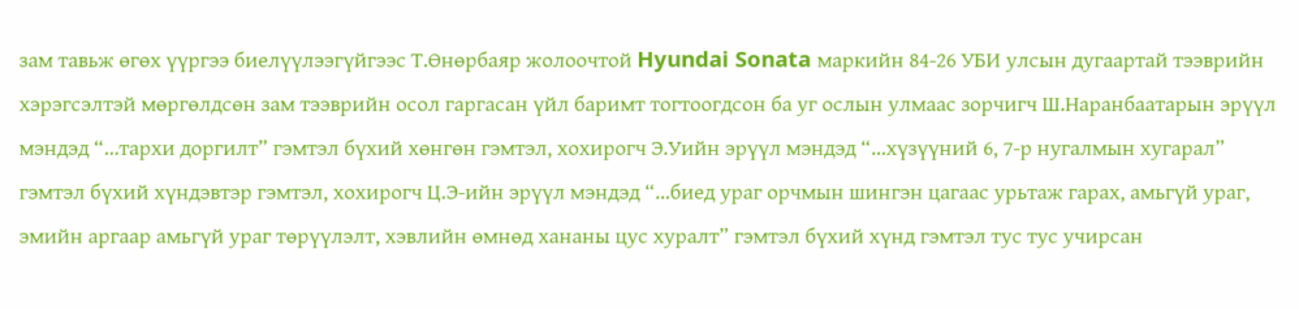зам тавьж өгөх үүргээ биелүүлээгүйгээс Т.Өнөрбаяр жолоочтой Hyundai Sonata маркийн 84-26 УБИ улсын дугаартай тээврийн хэрэгсэлтэй мөргөлдсөн зам тээврийн осол гаргасан үйл баримт тогтоогдсон ба уг ослын улмаас зорчигч Ш.Наранбаатарын эрүүл мэндэд “...тархи доргилт” гэмтэл бүхий хөнгөн гэмтэл, хохирогч Э.Уийн эрүүл мэндэд “...хүзүүний 6, 7-р нугалмын хугарал” гэмтэл бүхий хүндэвтэр гэмтэл, хохирогч Ц.Э-ийн эрүүл мэндэд “...биед ураг орчмын шингэн цагаас урьтаж гарах, амьгүй ураг, эмийн аргаар амьгүй ураг төрүүлэлт, хэвлийн өмнөд хананы цус хуралт” гэмтэл бүхий хүнд гэмтэл тус тус учирсан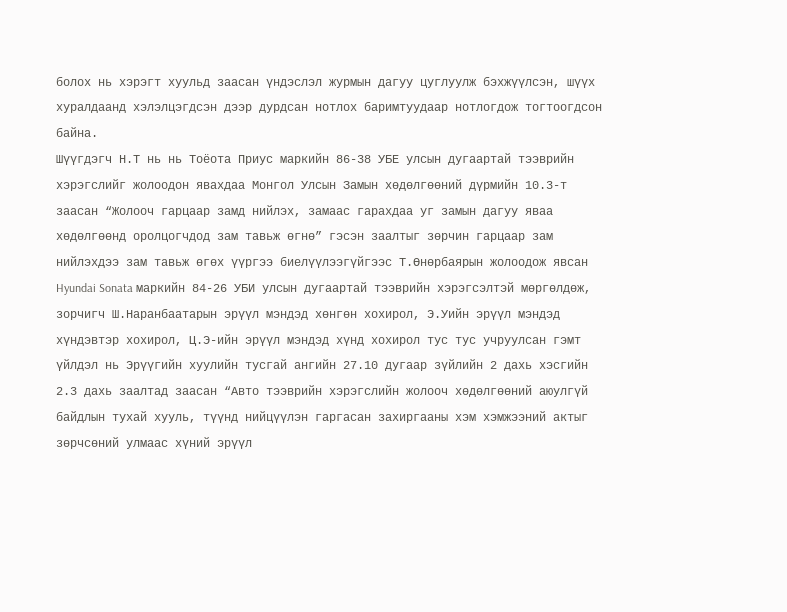болох нь хэрэгт хуульд заасан үндэслэл журмын дагуу цуглуулж бэхжүүлсэн, шүүх хуралдаанд хэлэлцэгдсэн дээр дурдсан нотлох баримтуудаар нотлогдож тогтоогдсон байна.
Шүүгдэгч Н.Т нь нь Тоёота Приус маркийн 86-38 УБЕ улсын дугаартай тээврийн хэрэгслийг жолоодон явахдаа Монгол Улсын Замын хөдөлгөөний дүрмийн 10.3-т заасан “Жолооч гарцаар замд нийлэх, замаас гарахдаа уг замын дагуу яваа хөдөлгөөнд оролцогчдод зам тавьж өгнө” гэсэн заалтыг зөрчин гарцаар зам нийлэхдээ зам тавьж өгөх үүргээ биелүүлээгүйгээс Т.Өнөрбаярын жолоодож явсан Hyundai Sonata маркийн 84-26 УБИ улсын дугаартай тээврийн хэрэгсэлтэй мөргөлдөж, зорчигч Ш.Наранбаатарын эрүүл мэндэд хөнгөн хохирол, Э.Уийн эрүүл мэндэд хүндэвтэр хохирол, Ц.Э-ийн эрүүл мэндэд хүнд хохирол тус тус учруулсан гэмт үйлдэл нь Эрүүгийн хуулийн тусгай ангийн 27.10 дугаар зүйлийн 2 дахь хэсгийн 2.3 дахь заалтад заасан “Авто тээврийн хэрэгслийн жолооч хөдөлгөөний аюулгүй байдлын тухай хууль, түүнд нийцүүлэн гаргасан захиргааны хэм хэмжээний актыг зөрчсөний улмаас хүний эрүүл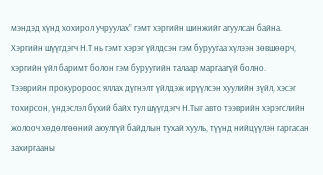мэндэд хүнд хохирол учруулах” гэмт хэргийн шинжийг агуулсан байна.
Хэргийн шүүгдэгч Н.Т нь гэмт хэрэг үйлдсэн гэм буруугаа хүлээн зөвшөөрч, хэргийн үйл баримт болон гэм буруугийн талаар маргаагүй болно.
Тээврийн прокуророос яллах дүгнэлт үйлдэж ирүүлсэн хуулийн зүйл, хэсэг тохирсон, үндэслэл бүхий байх тул шүүгдэгч Н.Тыг авто тээврийн хэрэгслийн жолооч хөдөлгөөний аюулгүй байдлын тухай хууль, түүнд нийцүүлэн гаргасан захиргааны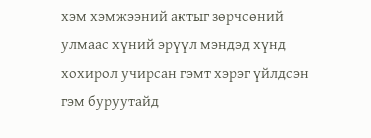хэм хэмжээний актыг зөрчсөний улмаас хүний эрүүл мэндэд хүнд хохирол учирсан гэмт хэрэг үйлдсэн гэм буруутайд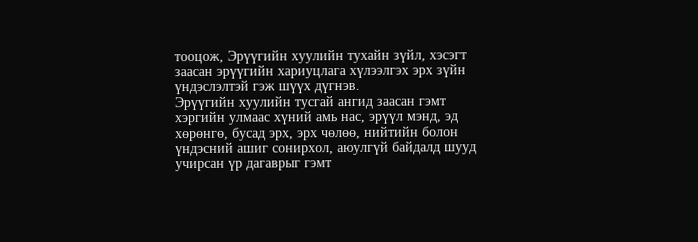тооцож, Эрүүгийн хуулийн тухайн зүйл, хэсэгт заасан эрүүгийн хариуцлага хүлээлгэх эрх зүйн үндэслэлтэй гэж шүүх дүгнэв.
Эрүүгийн хуулийн тусгай ангид заасан гэмт хэргийн улмаас хүний амь нас, эрүүл мэнд, эд хөрөнгө, бусад эрх, эрх чөлөө, нийтийн болон үндэсний ашиг сонирхол, аюулгүй байдалд шууд учирсан үр дагаврыг гэмт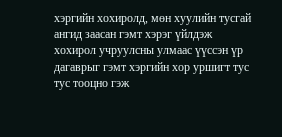хэргийн хохиролд, мөн хуулийн тусгай ангид заасан гэмт хэрэг үйлдэж хохирол учруулсны улмаас үүссэн үр дагаврыг гэмт хэргийн хор уршигт тус тус тооцно гэж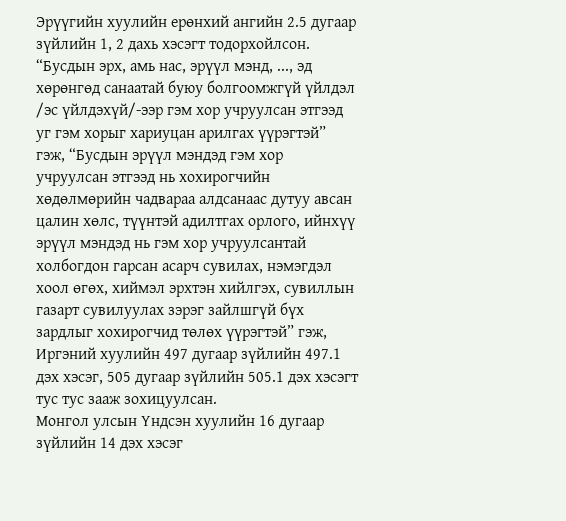Эрүүгийн хуулийн ерөнхий ангийн 2.5 дугаар зүйлийн 1, 2 дахь хэсэгт тодорхойлсон.
“Бусдын эрх, амь нас, эрүүл мэнд, ..., эд хөрөнгөд санаатай буюу болгоомжгүй үйлдэл /эс үйлдэхүй/-ээр гэм хор учруулсан этгээд уг гэм хорыг хариуцан арилгах үүрэгтэй” гэж, “Бусдын эрүүл мэндэд гэм хор учруулсан этгээд нь хохирогчийн хөдөлмөрийн чадвараа алдсанаас дутуу авсан цалин хөлс, түүнтэй адилтгах орлого, ийнхүү эрүүл мэндэд нь гэм хор учруулсантай холбогдон гарсан асарч сувилах, нэмэгдэл хоол өгөх, хиймэл эрхтэн хийлгэх, сувиллын газарт сувилуулах зэрэг зайлшгүй бүх зардлыг хохирогчид төлөх үүрэгтэй” гэж, Иргэний хуулийн 497 дугаар зүйлийн 497.1 дэх хэсэг, 505 дугаар зүйлийн 505.1 дэх хэсэгт тус тус зааж зохицуулсан.
Монгол улсын Үндсэн хуулийн 16 дугаар зүйлийн 14 дэх хэсэг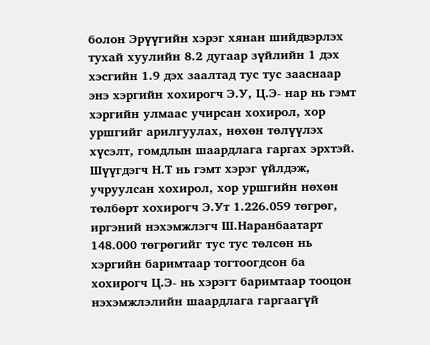болон Эрүүгийн хэрэг хянан шийдвэрлэх тухай хуулийн 8.2 дугаар зүйлийн 1 дэх хэсгийн 1.9 дэх заалтад тус тус зааснаар энэ хэргийн хохирогч Э.У, Ц.Э- нар нь гэмт хэргийн улмаас учирсан хохирол, хор уршгийг арилгуулах, нөхөн төлүүлэх хүсэлт, гомдлын шаардлага гаргах эрхтэй.
Шүүгдэгч Н.Т нь гэмт хэрэг үйлдэж, учруулсан хохирол, хор уршгийн нөхөн төлбөрт хохирогч Э.Ут 1.226.059 төгрөг, иргэний нэхэмжлэгч Ш.Наранбаатарт 148.000 төгрөгийг тус тус төлсөн нь хэргийн баримтаар тогтоогдсон ба хохирогч Ц.Э- нь хэрэгт баримтаар тооцон нэхэмжлэлийн шаардлага гаргаагүй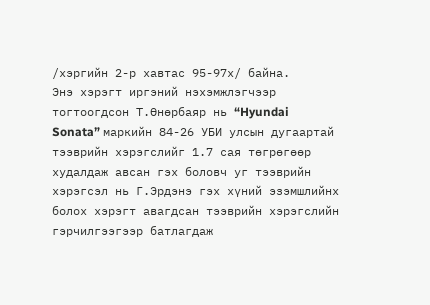/хэргийн 2-р хавтас 95-97х/ байна.
Энэ хэрэгт иргэний нэхэмжлэгчээр тогтоогдсон Т.Өнөрбаяр нь “Hyundai Sonata” маркийн 84-26 УБИ улсын дугаартай тээврийн хэрэгслийг 1.7 сая төгрөгөөр худалдаж авсан гэх боловч уг тээврийн хэрэгсэл нь Г.Эрдэнэ гэх хүний эзэмшлийнх болох хэрэгт авагдсан тээврийн хэрэгслийн гэрчилгээгээр батлагдаж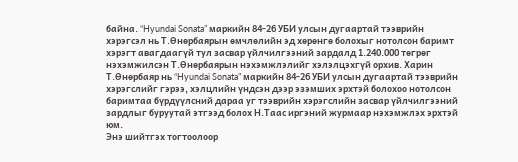байна. “Hyundai Sonata” маркийн 84-26 УБИ улсын дугаартай тээврийн хэрэгсэл нь Т.Өнөрбаярын өмчлөлийн эд хөрөнгө болохыг нотолсон баримт хэрэгт авагдаагүй тул засвар үйлчилгээний зардалд 1.240.000 төгрөг нэхэмжилсэн Т.Өнөрбаярын нэхэмжлэлийг хэлэлцэхгүй орхив. Харин Т.Өнөрбаяр нь “Hyundai Sonata” маркийн 84-26 УБИ улсын дугаартай тээврийн хэрэгслийг гэрээ, хэлцлийн үндсэн дээр эзэмших эрхтэй болохоо нотолсон баримтаа бүрдүүлсний дараа уг тээврийн хэрэгслийн засвар үйлчилгээний зардлыг буруутай этгээд болох Н.Таас иргэний журмаар нэхэмжлэх эрхтэй юм.
Энэ шийтгэх тогтоолоор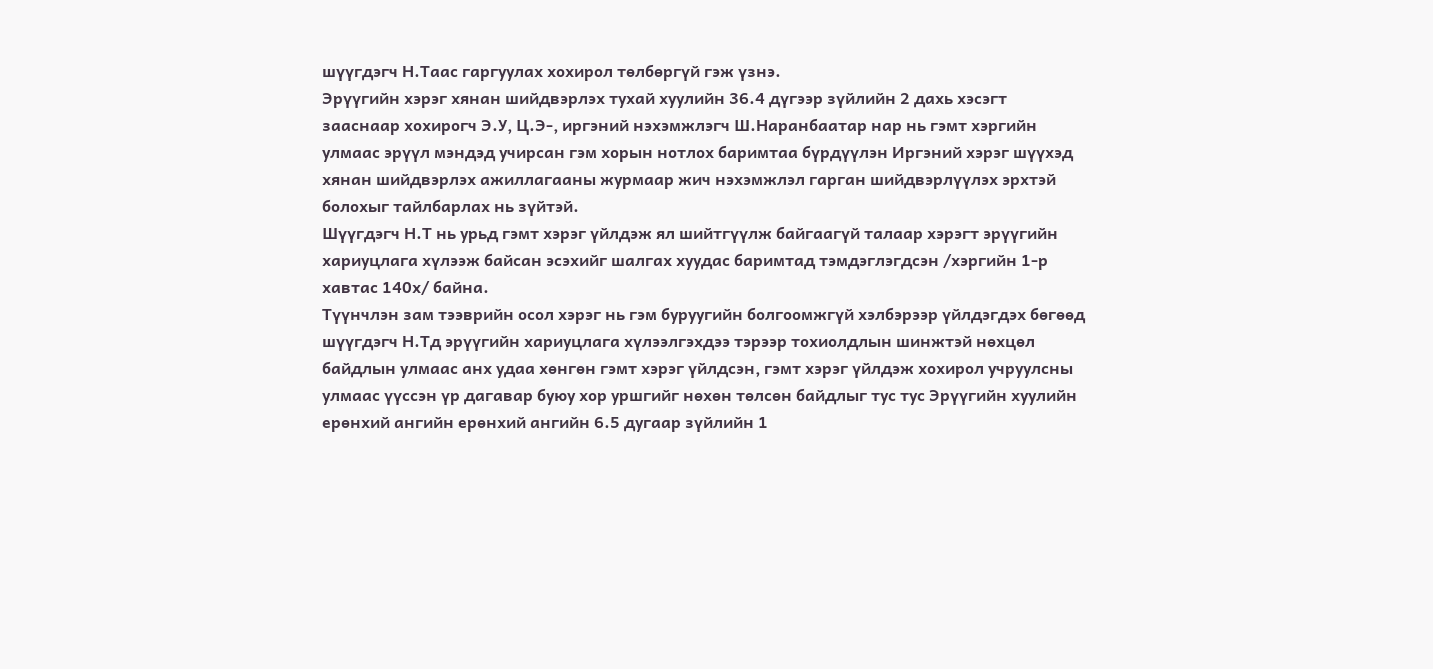шүүгдэгч Н.Таас гаргуулах хохирол төлбөргүй гэж үзнэ.
Эрүүгийн хэрэг хянан шийдвэрлэх тухай хуулийн 36.4 дүгээр зүйлийн 2 дахь хэсэгт зааснаар хохирогч Э.У, Ц.Э-, иргэний нэхэмжлэгч Ш.Наранбаатар нар нь гэмт хэргийн улмаас эрүүл мэндэд учирсан гэм хорын нотлох баримтаа бүрдүүлэн Иргэний хэрэг шүүхэд хянан шийдвэрлэх ажиллагааны журмаар жич нэхэмжлэл гарган шийдвэрлүүлэх эрхтэй болохыг тайлбарлах нь зүйтэй.
Шүүгдэгч Н.Т нь урьд гэмт хэрэг үйлдэж ял шийтгүүлж байгаагүй талаар хэрэгт эрүүгийн хариуцлага хүлээж байсан эсэхийг шалгах хуудас баримтад тэмдэглэгдсэн /хэргийн 1-р хавтас 140х/ байна.
Түүнчлэн зам тээврийн осол хэрэг нь гэм буруугийн болгоомжгүй хэлбэрээр үйлдэгдэх бөгөөд шүүгдэгч Н.Тд эрүүгийн хариуцлага хүлээлгэхдээ тэрээр тохиолдлын шинжтэй нөхцөл байдлын улмаас анх удаа хөнгөн гэмт хэрэг үйлдсэн, гэмт хэрэг үйлдэж хохирол учруулсны улмаас үүссэн үр дагавар буюу хор уршгийг нөхөн төлсөн байдлыг тус тус Эрүүгийн хуулийн ерөнхий ангийн ерөнхий ангийн 6.5 дугаар зүйлийн 1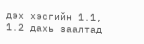дэх хэсгийн 1.1, 1.2 дахь заалтад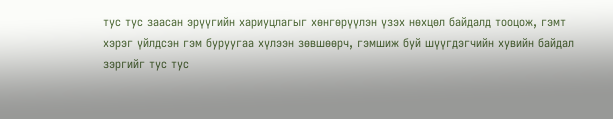тус тус заасан эрүүгийн хариуцлагыг хөнгөрүүлэн үзэх нөхцөл байдалд тооцож, гэмт хэрэг үйлдсэн гэм буруугаа хүлээн зөвшөөрч, гэмшиж буй шүүгдэгчийн хувийн байдал зэргийг тус тус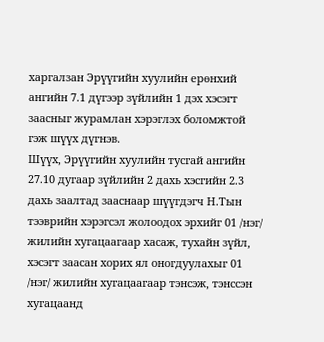харгалзан Эрүүгийн хуулийн ерөнхий ангийн 7.1 дүгээр зүйлийн 1 дэх хэсэгт заасныг журамлан хэрэглэх боломжтой гэж шүүх дүгнэв.
Шүүх, Эрүүгийн хуулийн тусгай ангийн 27.10 дугаар зүйлийн 2 дахь хэсгийн 2.3 дахь заалтад зааснаар шүүгдэгч Н.Тын тээврийн хэрэгсэл жолоодох эрхийг 01 /нэг/ жилийн хугацаагаар хасаж, тухайн зүйл, хэсэгт заасан хорих ял оногдуулахыг 01 /нэг/ жилийн хугацаагаар тэнсэж, тэнссэн хугацаанд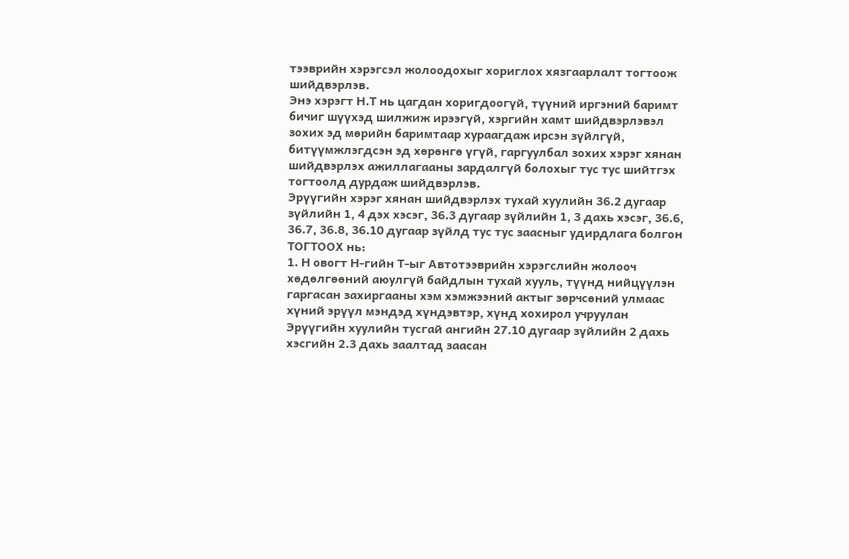тээврийн хэрэгсэл жолоодохыг хориглох хязгаарлалт тогтоож шийдвэрлэв.
Энэ хэрэгт Н.Т нь цагдан хоригдоогүй, түүний иргэний баримт бичиг шүүхэд шилжиж ирээгүй, хэргийн хамт шийдвэрлэвэл зохих эд мөрийн баримтаар хураагдаж ирсэн зүйлгүй, битүүмжлэгдсэн эд хөрөнгө үгүй, гаргуулбал зохих хэрэг хянан шийдвэрлэх ажиллагааны зардалгүй болохыг тус тус шийтгэх тогтоолд дурдаж шийдвэрлэв.
Эрүүгийн хэрэг хянан шийдвэрлэх тухай хуулийн 36.2 дугаар зүйлийн 1, 4 дэх хэсэг, 36.3 дугаар зүйлийн 1, 3 дахь хэсэг, 36.6, 36.7, 36.8, 36.10 дугаар зүйлд тус тус заасныг удирдлага болгон
ТОГТООХ нь:
1. Н овогт Н-гийн Т-ыг Автотээврийн хэрэгслийн жолооч хөдөлгөөний аюулгүй байдлын тухай хууль, түүнд нийцүүлэн гаргасан захиргааны хэм хэмжээний актыг зөрчсөний улмаас хүний эрүүл мэндэд хүндэвтэр, хүнд хохирол учруулан Эрүүгийн хуулийн тусгай ангийн 27.10 дугаар зүйлийн 2 дахь хэсгийн 2.3 дахь заалтад заасан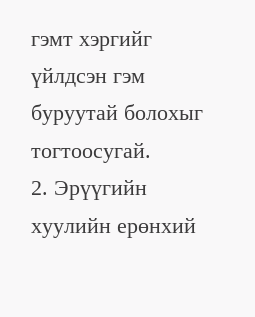гэмт хэргийг үйлдсэн гэм буруутай болохыг тогтоосугай.
2. Эрүүгийн хуулийн ерөнхий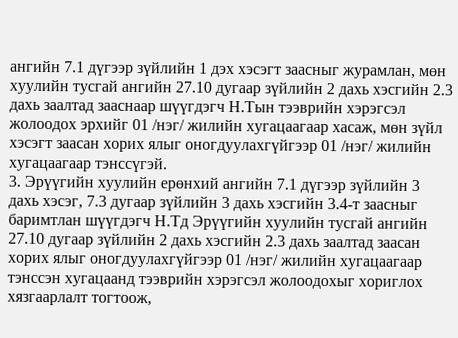ангийн 7.1 дүгээр зүйлийн 1 дэх хэсэгт заасныг журамлан, мөн хуулийн тусгай ангийн 27.10 дугаар зүйлийн 2 дахь хэсгийн 2.3 дахь заалтад зааснаар шүүгдэгч Н.Тын тээврийн хэрэгсэл жолоодох эрхийг 01 /нэг/ жилийн хугацаагаар хасаж, мөн зүйл хэсэгт заасан хорих ялыг оногдуулахгүйгээр 01 /нэг/ жилийн хугацаагаар тэнссүгэй.
3. Эрүүгийн хуулийн ерөнхий ангийн 7.1 дүгээр зүйлийн 3 дахь хэсэг, 7.3 дугаар зүйлийн 3 дахь хэсгийн 3.4-т заасныг баримтлан шүүгдэгч Н.Тд Эрүүгийн хуулийн тусгай ангийн 27.10 дугаар зүйлийн 2 дахь хэсгийн 2.3 дахь заалтад заасан хорих ялыг оногдуулахгүйгээр 01 /нэг/ жилийн хугацаагаар тэнссэн хугацаанд тээврийн хэрэгсэл жолоодохыг хориглох хязгаарлалт тогтоож,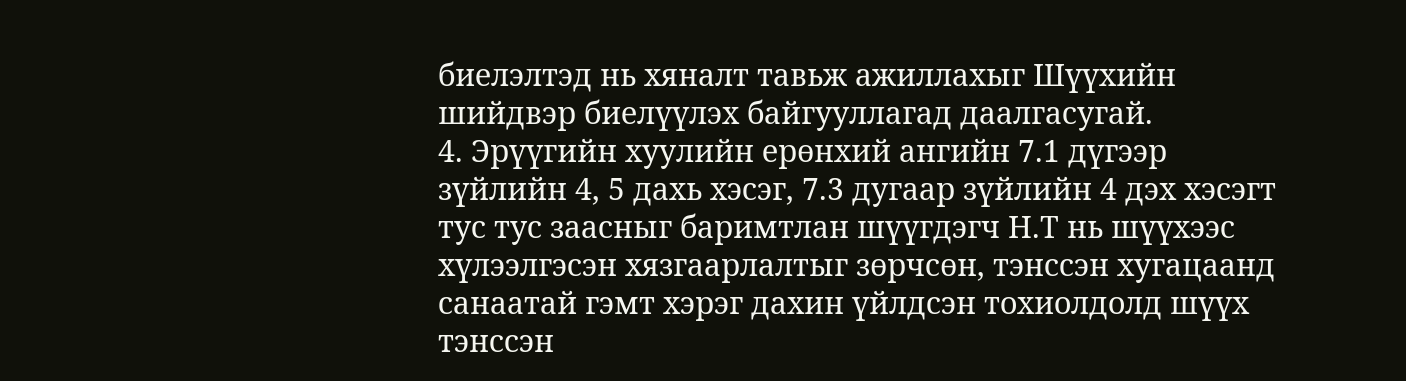биелэлтэд нь хяналт тавьж ажиллахыг Шүүхийн шийдвэр биелүүлэх байгууллагад даалгасугай.
4. Эрүүгийн хуулийн ерөнхий ангийн 7.1 дүгээр зүйлийн 4, 5 дахь хэсэг, 7.3 дугаар зүйлийн 4 дэх хэсэгт тус тус заасныг баримтлан шүүгдэгч Н.Т нь шүүхээс хүлээлгэсэн хязгаарлалтыг зөрчсөн, тэнссэн хугацаанд санаатай гэмт хэрэг дахин үйлдсэн тохиолдолд шүүх тэнссэн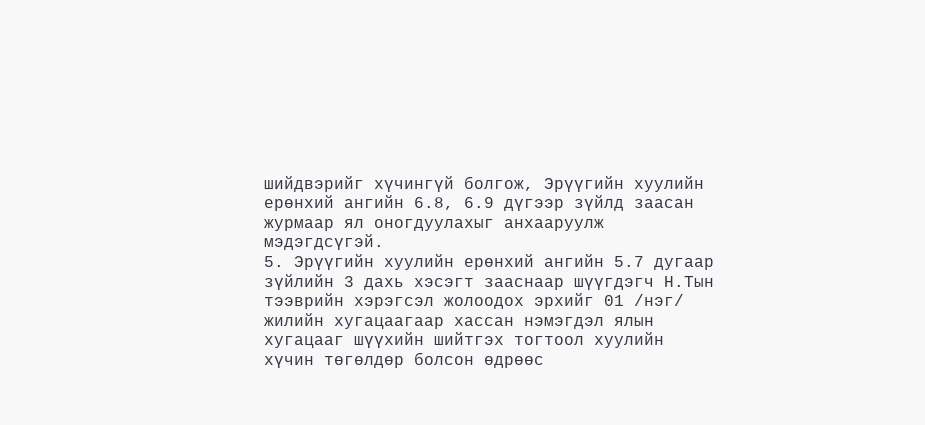шийдвэрийг хүчингүй болгож, Эрүүгийн хуулийн ерөнхий ангийн 6.8, 6.9 дүгээр зүйлд заасан журмаар ял оногдуулахыг анхааруулж мэдэгдсүгэй.
5. Эрүүгийн хуулийн ерөнхий ангийн 5.7 дугаар зүйлийн 3 дахь хэсэгт зааснаар шүүгдэгч Н.Тын тээврийн хэрэгсэл жолоодох эрхийг 01 /нэг/ жилийн хугацаагаар хассан нэмэгдэл ялын хугацааг шүүхийн шийтгэх тогтоол хуулийн хүчин төгөлдөр болсон өдрөөс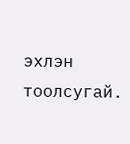эхлэн тоолсугай.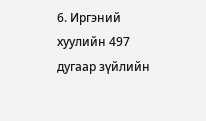6. Иргэний хуулийн 497 дугаар зүйлийн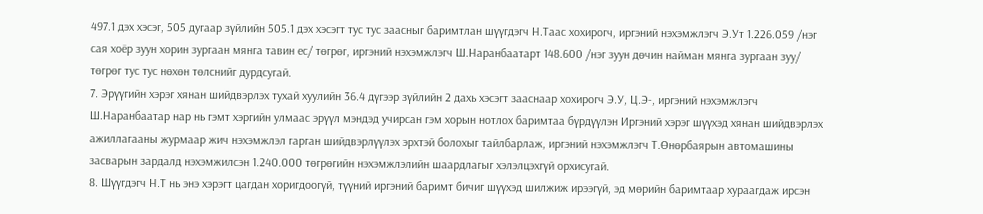497.1 дэх хэсэг, 505 дугаар зүйлийн 505.1 дэх хэсэгт тус тус заасныг баримтлан шүүгдэгч Н.Таас хохирогч, иргэний нэхэмжлэгч Э.Ут 1.226.059 /нэг сая хоёр зуун хорин зургаан мянга тавин ес/ төгрөг, иргэний нэхэмжлэгч Ш.Наранбаатарт 148.600 /нэг зуун дөчин найман мянга зургаан зуу/ төгрөг тус тус нөхөн төлснийг дурдсугай.
7. Эрүүгийн хэрэг хянан шийдвэрлэх тухай хуулийн 36.4 дүгээр зүйлийн 2 дахь хэсэгт зааснаар хохирогч Э.У, Ц.Э-, иргэний нэхэмжлэгч Ш.Наранбаатар нар нь гэмт хэргийн улмаас эрүүл мэндэд учирсан гэм хорын нотлох баримтаа бүрдүүлэн Иргэний хэрэг шүүхэд хянан шийдвэрлэх ажиллагааны журмаар жич нэхэмжлэл гарган шийдвэрлүүлэх эрхтэй болохыг тайлбарлаж, иргэний нэхэмжлэгч Т.Өнөрбаярын автомашины засварын зардалд нэхэмжилсэн 1.240.000 төгрөгийн нэхэмжлэлийн шаардлагыг хэлэлцэхгүй орхисугай.
8. Шүүгдэгч Н.Т нь энэ хэрэгт цагдан хоригдоогүй, түүний иргэний баримт бичиг шүүхэд шилжиж ирээгүй, эд мөрийн баримтаар хураагдаж ирсэн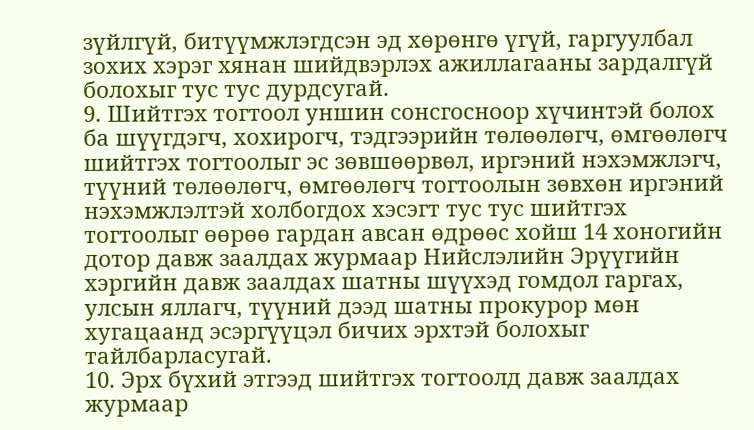зүйлгүй, битүүмжлэгдсэн эд хөрөнгө үгүй, гаргуулбал зохих хэрэг хянан шийдвэрлэх ажиллагааны зардалгүй болохыг тус тус дурдсугай.
9. Шийтгэх тогтоол уншин сонсгосноор хүчинтэй болох ба шүүгдэгч, хохирогч, тэдгээрийн төлөөлөгч, өмгөөлөгч шийтгэх тогтоолыг эс зөвшөөрвөл, иргэний нэхэмжлэгч, түүний төлөөлөгч, өмгөөлөгч тогтоолын зөвхөн иргэний нэхэмжлэлтэй холбогдох хэсэгт тус тус шийтгэх тогтоолыг өөрөө гардан авсан өдрөөс хойш 14 хоногийн дотор давж заалдах журмаар Нийслэлийн Эрүүгийн хэргийн давж заалдах шатны шүүхэд гомдол гаргах, улсын яллагч, түүний дээд шатны прокурор мөн хугацаанд эсэргүүцэл бичих эрхтэй болохыг тайлбарласугай.
10. Эрх бүхий этгээд шийтгэх тогтоолд давж заалдах журмаар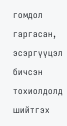гомдол гаргасан, эсэргүүцэл бичсэн тохиолдолд шийтгэх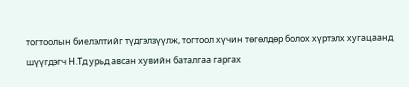тогтоолын биелэлтийг түдгэлзүүлж, тогтоол хүчин төгөлдөр болох хүртэлх хугацаанд шүүгдэгч Н.Тд урьд авсан хувийн баталгаа гаргах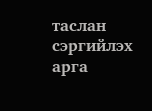таслан сэргийлэх арга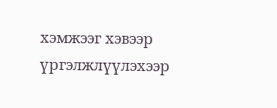хэмжээг хэвээр үргэлжлүүлэхээр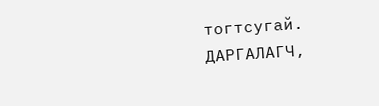тогтсугай.
ДАРГАЛАГЧ,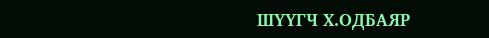ШҮҮГЧ Х.ОДБАЯР